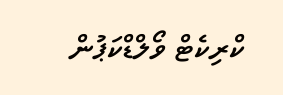ކްރިކެޓް ވޯލްޑްކަޕުން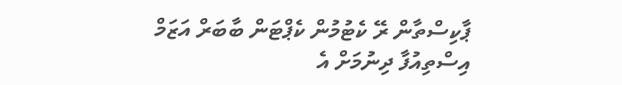ޕާކިސްތާން ރޭ ކެޓުމުން ކެޕްޓަން ބާބަރް އަޒަމް އިސްތިއުފާ ދިނުމަށް އެ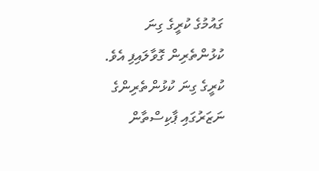ގައުމުގެ ކުރީގެ ގިނަ ކުޅުންތެރިން ގޮވާލައިފި އެވެ.
ކުރީގެ ގިނަ ކުޅުންތެރިންގެ ނަޒަރުގައި ޕާކިސްތާން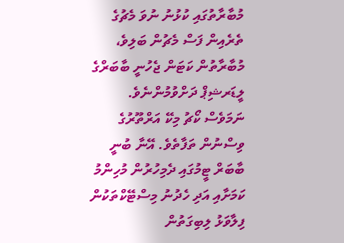މުބާރާތުގައި ކުޅުނު ނުވަ މެޗުގެ ތެރެއިން ފަސް މެޗުން ބަލިވެ، މުބާރާތުން ކަޓަން ޖެހުނީ ބާބަރްގެ ލީޑަރޝިޕް ދަށްވުމުންނެވެ.
ނަމަވެސް ކޯޗު މިކޭ އަރްތޫރުގެ ވިސްނުން ތަފާތެވެ. އޭނާ ބުނީ ބާބަރް ޓީމުގައި ދެމިހުރުން މުހިންމު ކަމަށާއި އަދި ހެދުނު މިސްޓޭކްތަކުން ފިލާވަޅު ލިބިގަތުން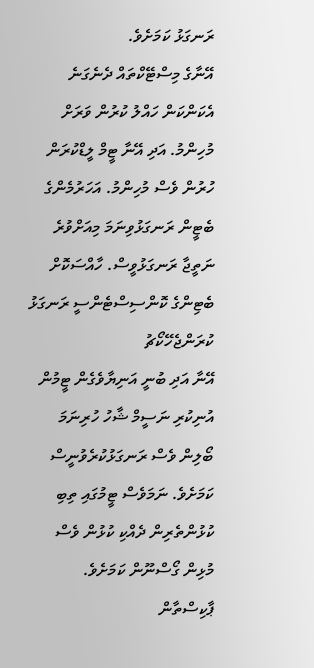ރަނގަޅު ކަމަށެވެ.
އޭނާގެ މިސްޓޭކްތައް ދެނެގަނެ އެކަންކަން ހައްލު ކުރުން ވަރަށް މުހިންމު. އަދި އޭނާ ޓީމް ލީޑްކުރަން ހުރުން ވެސް މުހިންމު. އަހަރުމެންގެ ބެޓީން ރަނގަޅުވިނަމަ މިއަށްވުރެ ނަތީޖާ ރަނގަޅުވީސް. ހާއްސަކޮށް ބެޓިންގެ ކޮންސިސްޓެންސީ ރަނގަޅު ކުރަންޖެހޭކޯޗު
އޭނާ އަދި ބުނީ އަނިޔާވެގެން ޓީމުން އުނިކުރި ނަސީމް ޝާހު ހުރިނަމަ ބޯލިން ވެސް ރަނގަޅުކުރެވުނީސް ކަމަށެވެ. ނަމަވެސް ޓީމުގައި ތިބި ކުޅުންތެރިން ދެއްކި ކުޅުން ވެސް މުޅިން ގޯސްނޫން ކަމަށެވެ.
ޕާކިސްތާން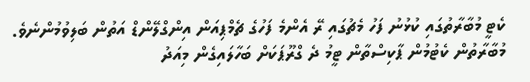ކެޓީ މުބާރާތުގައި ކުޅުނު ފަހު މެޗުގައި ރޭ އެންމެ ފަހުގެ ޗެމްޕިއަން އިންގްލޭންޑް އަތުން ބަލިވުމުންނެވެ. މުބާރާތުން ކެޓުމުން ޕާކިސްތާން ޓީމު ދެ ގްރޫޕަކަށް ބަހާލައިގެން މިއަދު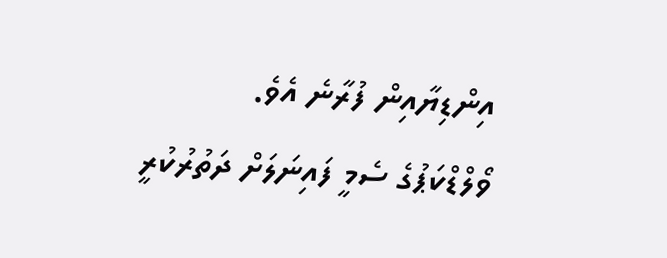އިންޑިޔާއިން ފުރާނެ އެވެ.
ވޯލްޑްކަޕުގެ ސެމީ ފައިނަލަށް ދަތުރުކުރީ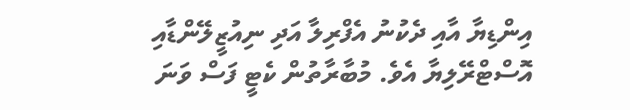އިންޑިޔާ އާއި ދެކުނު އެފްރިލާ އަދި ނިއުޒީލޭންޑާއި އޮސްޓްރޭލިޔާ އެވެ. މުބާރާތުން ކެޓީ ފަސް ވަނަ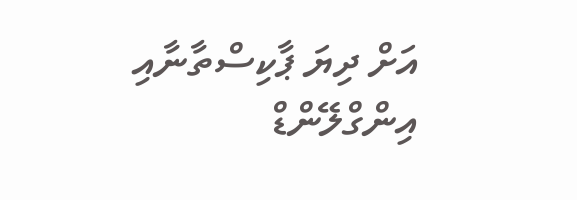އަށް ދިޔަ ޕާކިސްތާނާއި އިންގްލޭންޑް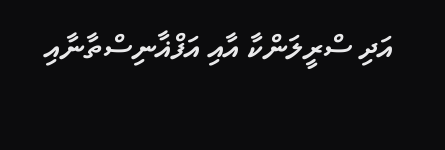އަދި ސްރީލަންކާ އާއި އަފްޣާނިސްތާނާއި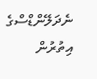ނެދަލޭންޑްސްގެ އިތުރުން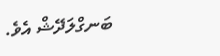ބަނގްލަދޭޝް އެވެ.